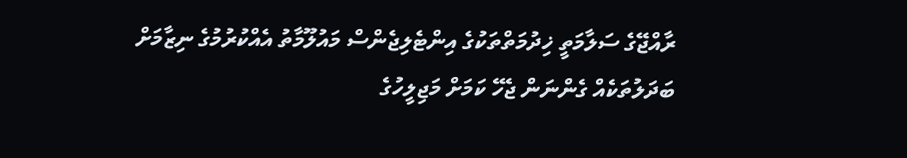ރާއްޖޭގެ ސަލާމަތީ ޚިދުމަތްތަކުގެ އިންޓެލިޖެންސް މައުލޫމާތު އެއްކުރުމުގެ ނިޒާމަށް ބަދަލުތަކެއް ގެންނަން ޖެހޭ ކަމަށް މަޖިލީހުގެ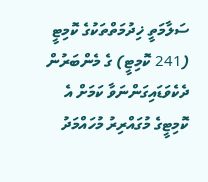ސަލާމަތީ ޚިދުމަތްތަކުގެ ކޮމިޓީ (241 ކޮމިޓީ) ގެ މެންބަރުން ދެކެވަޑައިގަންނަވާ ކަމަށް އެ ކޮމިޓީގެ މުގައްރިރު މުހައްމަދު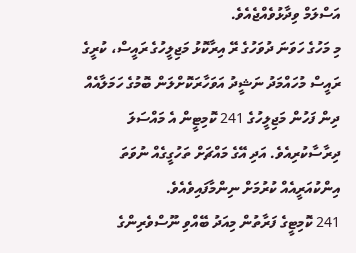އަސްލަމް ވިދާޅުވެއްޖެއެވެ.
މި މަހުގެ ހަވަނަ ދުވަހުގެ ރޭ އިރާކޮޅު މަޖިލީހުގެ ރައީސް، ކުރީގެ ރައީސް މުހައްމަދު ނަޝީދު އަވަހާރަކޮށްލަން ބޮމުގެ ހަމަލާއެއް ދިން ފަހުން މަޖިލީހުގެ 241 ކޮމިޓީން އެ މައްސަލަ ދިރާސާކުރިއެވެ. އަދި އޭގެ މައްޗަށް ތަހުގީގެއް ނުވަތަ އިންކުއަރީއެއް ކުރުމަށް ނިންމާފައިވެއެވެ.
241 ކޮމިޓީގެ ފަރާތުން މިއަދު ބޭއްވި ނޫސްވެރިންގެ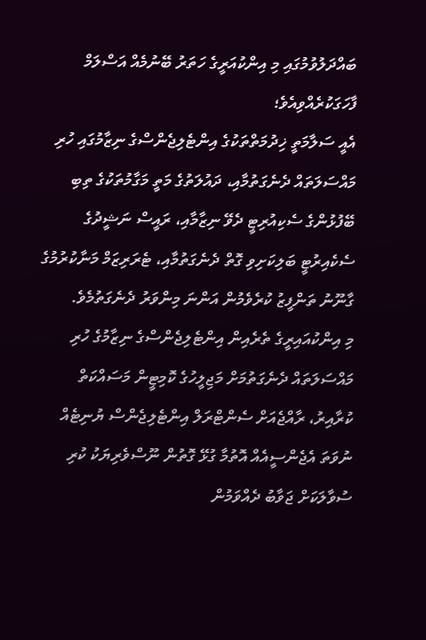ބައްދަލުވުމުގައި މި އިންކުއަރީގެ ހަތަރު ބޭނުމެއް އަސްލަމް ފާހަގަކުރެއްވިއެވެ؛
އެއީ ސަލާމަތީ ޚިދުމަތްތަކުގެ އިންޓެލިޖެންސްގެ ނިޒާމުގައި ހުރި މައްސަލަތައް ދެނެގަތުމާއި، ދައުލަތުގެ މަތީ މަގާމުތަކުގެ ތިބި ބޭފުޅުންގެ ސެކިއުރިޓީ ދެވޭ ނިޒާމާއި، ރައީސް ނަޝީދުގެ ސެކެއިރުޓީ ބަލިކަށިވި ގޮތް ދެނެގަތުމާއި، ޓެރަރިޒަމް މަނާކުރުމުގެ ގާނޫނު ތަންފީޒު ކުރެވެމުން އަންނަ މިންވަރު ދެނެގަތުމެވެ.
މި އިންކުއައިރީގެ ތެރެއިން އިންޓެލިޖެންސްގެ ނިޒާމުގެ ހުރި މައްސަލަތައް ދެނެގަތުމަށް މަޖިލީހުގެ ކޮމިޓީން މަސައްކަތް ކުރާއިރު، ރާއްޖެއަށް ސެންޓްރަލް އިންޓެލިޖެންސް ޔުނިޓެއް ނުވަތަ އެޖެންސީއެއް އޮތުމާ ގުޅޭ ގޮތުން ނޫސްވެރިޔަކު ކުރި ސުވާލަކަށް ޖަވާބު ދެއްވަމުން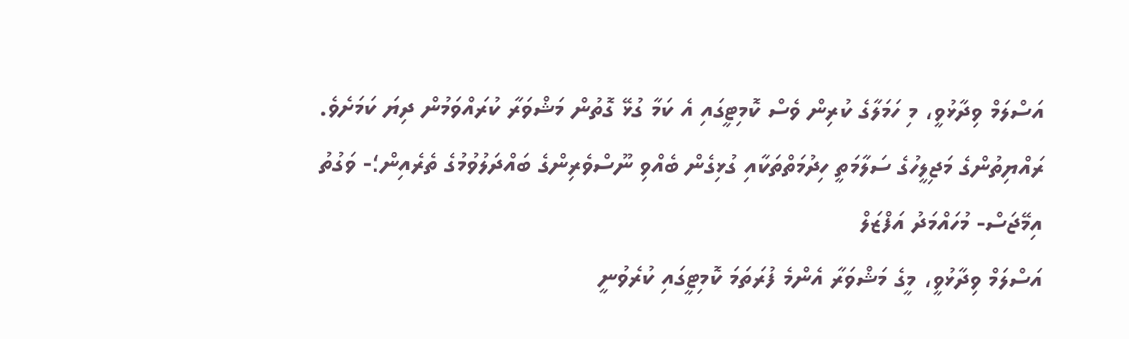އަސްލަމް ވިދާޅުވީ، މި ހަމަލާގެ ކުރިން ވެސް ކޮމިޓީގައި އެ ކަމާ ގުޅޭ ގޮތުން މަޝްވަރާ ކުރައްވަމުން ދިޔަ ކަމަށެވެ.
ރައްޔިތުންގެ މަޖިލީހުގެ ސަލާމަތީ ހިދުމަތްތަކާއި ގުޅިގެން ބެއްވި ނޫސްވެރިންގެ ބައްދަލުވުމުގެ ތެރެއިން؛- ވަގުތު އިމޭޖަސް- މުހައްމަދު އަފްޒަލް
އަސްލަމް ވިދާޅުވީ، މީގެ މަޝްވަރާ އެންމެ ފުރަތަމަ ކޮމިޓީގައި ކުރެވުނީ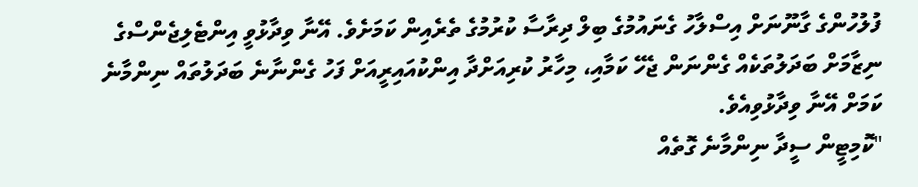ފުލުހުންގެ ގާނޫނަށް އިސްލާހު ގެނައުމުގެ ބިލް ދިރާސާ ކުރުމުގެ ތެރެއިން ކަމަށެވެ. އޭނާ ވިދާޅުވީ އިންޓެލިޖެންސްގެ ނިޒާމަށް ބަދަލުތަކެއް ގެންނަން ޖެހޭ ކަމާއި، މިހާރު ކުރިއަށްދާ އިންކުއައިރީއަށް ފަހު ގެންނާނެ ބަދަލުތައް ނިންމާނެ ކަމަށް އޭނާ ވިދާޅުވިއެވެ.
"ކޮމިޓީން ސީދާ ނިންމާނެ ގޮތެއް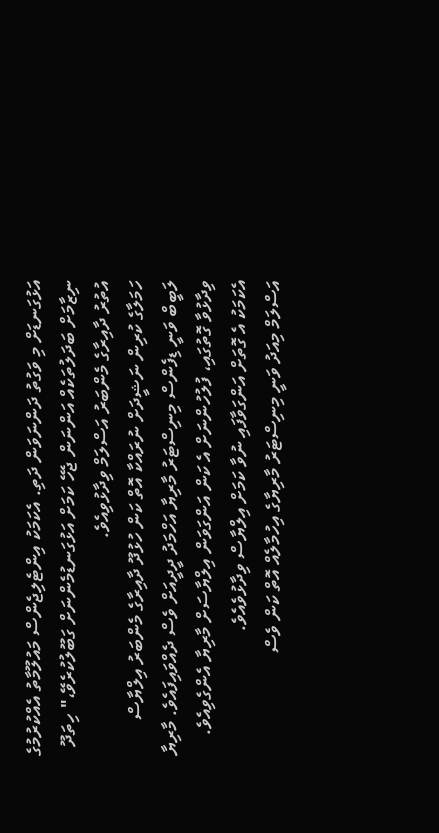އަޅުގަނޑަށް މި ވަގުތު ދަންނަވަން ދަތި. އެކަމަކު އިންޓެލިޖެންސް މައުލޫމާތު އެއްކުރުމުގެ ނިޒާމަށް ބަދަލުތަކެއް އަންނަން ޖެހޭ ކަމަށް އަޅުގަނޑުމެންނަށް ގަބޫލުކުރެވޭ،" ހިތަދޫ އުތުރު ދާއިރާގެ މެންބަރު އަސްލަމް ވިދާޅުވިއެވެ.
ހަމަލާގެ ކުރިން ނަޝީދަށް ނުރައްކާ އޮތް ކަން ހުޅުދޫ ދާއިރާގެ މެންބަރު އިލްޔާސް ލަބީބް ވަނީ ޑިފެންސް މިނިސްޓަރު މާރިޔާ އަހްމަދު ދީދީއަށް ވެސް ދެއްވައިފައެވެ. މާރިޔާ ވިދާޅުވާ ގޮތުގައި، ފުލުހުންނަށް އެ ކަން އަންގަވަން އިލްޔާސަށް މާރިޔާ އެންގެވިއެވެ. އެކަމަކު އެ ގޮތަށް އަންގަވާފައި ނުވާ ކަމަށް އިލްޔާސް ވިދާޅުވެއެވެ.
އަސްލަމް މިއަދު ވަނީ މިނިސްޓަރު މާރިޔާގެ އިހުމާލެއް އޮތް ކަން ވެސް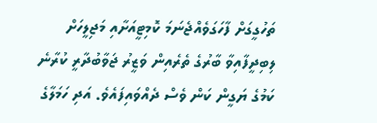ތަހުގީގަށް ފާހަގަވެއްޖެނަމަ ކޮމިޓީއަށާއި މަޖިލީހަށް ލިބިދީފާއިވާ ބާރުގެ ތެރެއިން ވަޒީރު ޖަވާބުދާރީ ކުރާނެ ކަމުގެ ޔަގީން ކަން ވެސް ދެއްވައިފައެވެ. އަދި ހަމަލާގެ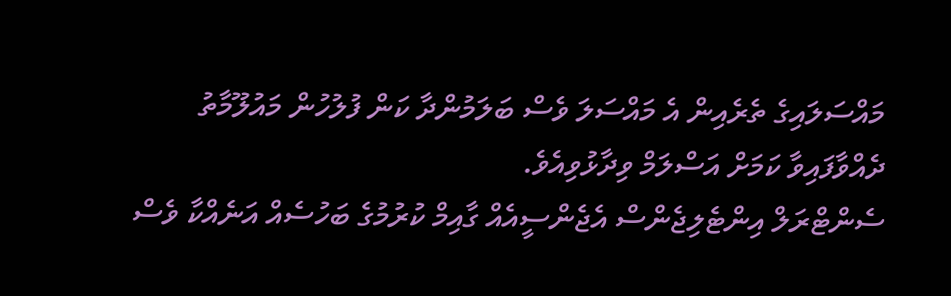މައްސަލައިގެ ތެރެއިން އެ މައްސަލަ ވެސް ބަލަމުންދާ ކަން ފުލުހުން މައުލޫމާތު ދެއްވާފައިވާ ކަމަށް އަސްލަމް ވިދާޅުވިއެވެ.
ސެންޓްރަލް އިންޓެލިޖެންސް އެޖެންސީއެއް ގާއިމް ކުރުމުގެ ބަހުސެއް އަނެއްކާ ވެސް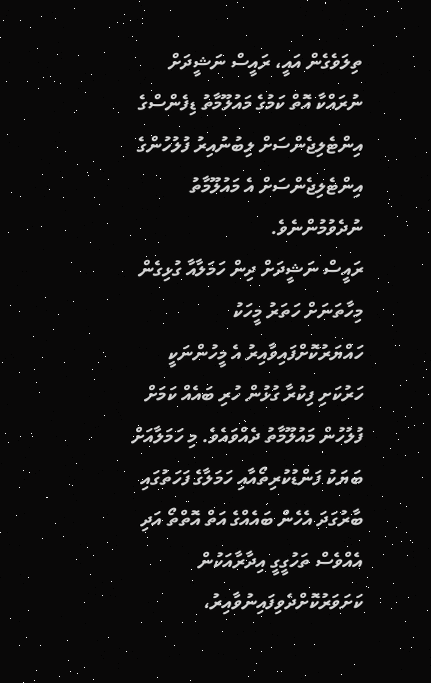ތިލަވެގެން އައީ، ރައީސް ނަޝީދަށް ނުރައްކާ އޮތް ކަމުގެ މައުލޫމާތު ޑިފެންސްގެ އިންޓެލިޖެންސަށް ލިބުނުއިރު ފުލުހުންގެ އިންޓެލިޖެންސަށް އެ މައުލޫމާތު ނުދެވުމުންނެވެ.
ރައީސް ނަޝީދަށް ދިން ހަމަލާއާ ގުޅިގެން މިހާތަނަށް ހަތަރު މީހަކު ހައްޔަރުކޮށްފައިވާއިރު އެ މީހުންނަކީ ހަރުކަށި ފިކުރާ ގުޅުން ހުރި ބައެއް ކަމަށް ފުލުހުން މައުލޫމާތު ދެއްވައެވެ. މި ހަމަލާއަށް ބަޔަކު ފަންޑުކުރިތޯއާއި ހަމަލާގެ ފަހަތުގައި ބާރުގަދަ އެހެން ބައެއްގެ އަތް އޮތްތޯ އަދި އެއްވެސް ތަހުގީގީ އިދާރާއަކުން ކަށަވަރުކޮށްދެވިފައިނުވާއިރު،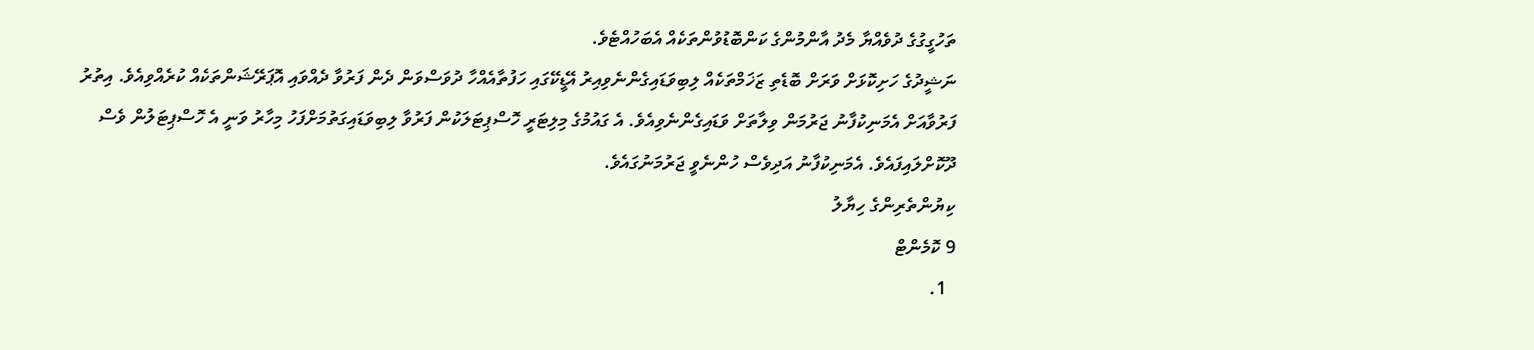ތަހުގީގުގެ ދުވެއްޔާ މެދު އާންމުންގެ ކަންބޮޑުވުންތަކެއް އެބަހުއްޓެވެ.
ނަޝީދުގެ ހަށިކޮޅަށް ވަރަށް ބޮޑެތި ޒަޚަމްތަކެއް ލިބިވަޑައިގެންނެވިއިރު އޭޑީކޭގައި ހަފުތާއެއްހާ ދުވަސްވަން ދެން ފަރުވާ ދެއްވައި އޮޕަރޭޝަންތަކެއް ކުރެއްވިއެވެ. އިތުރު ފަރުވާއަށް އެމަނިކުފާނު ޖަރުމަން ވިލާތަށް ވަޑައިގެންނެވިއެވެ. އެ ގައުމުގެ މިލިޓަރީ ހޮސްޕިޓަލަކުން ފަރުވާ ލިބިވަޑައިގަތުމަށްފަހު މިހާރު ވަނީ އެ ހޮސްޕިޓަލުން ވެސް ދޫކޮށްލައިފައެވެ. އެމަނިކުފާނު އަދިވެސް ހުންނެވީ ޖަރުމަނުގައެވެ.
ކިޔުންތެރިންގެ ހިޔާލު
9 ކޮމެންޓް
  1.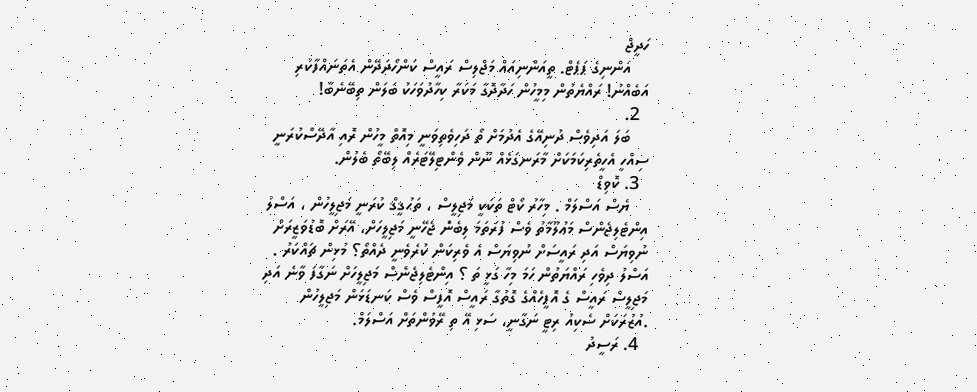ހަދީޖް
    އަންނިގެ ޕަޕެޓް. ތީއަންނިއައް މަޖްލިސް ރައީސް ކަންހޯދަދޭން އެތަނައްފާކުރި އަބެއްނު! ރައްޔެތުން މިމީހުން ހަދާދޮގާ މަކަރާ ކިހާދުވަހަކު ބަލަން ތިބޭނެބާ!
  2.
    ބަލަ އަދިވެސް ދުނިއޭގެ އެދުމަށް ތޯ ދަހިވެތިވަނީ މިއޮތް މީހުން ރޮއި އާދޭސްކުރަނީ ސިއްހީ އެހީތެރިކަމަކަށް މާރަނގަޅެއް ނޫން ވެންޓިލޭޓަރެއް ލިބޭތޯ ބެލުން.
  3. ކޮވިޑް
    ޔެސް އަސްލަމް . މިހާރު ކޯޓް ތަކަކީ މަޖިލީސް ، ތަޙުޤީޤް ކުރަނީ މަޖިލީހުން ، އަސްލު އިންޓެލިޖެންސް މަޢުލޫމާތު ވެސް ފުރަތަމަ ލިބެން ޖެހޭނީ މަޖިލީހަށް، އޭރަށް ބޮޑުވަޒީރަށް ނުވިޔަސް އަދި ރައީސަށް ނުވިޔަސް އެ ވެރިކަން ކުރެވެނީ ދެއްތޯ؟ މުޅިން ޗައްކަރު . އަސްލު ދިވެހި ރައްޔަތުން ހަމަ މިހާ ގަޅީ ތަ ؟ އިންޓެލިޖެންސް މަޖިލީހަށް ނަގާފަ ވާނެ އަދި މަޖިލީސް ރައީސް ގެ އޮފީހެއްގެ ގޮތުގާ ރައީސް އޮފީސް ވެސް ކަނޑަޅަން މަޖިލީހުން .އުޒުރަކަށް ސެކިއު ރިޓީ ނަގާނީ، ސަޅި އޭ ތި ރޭވުންތަށް އަސްލަމް.
  4. ރަސީދު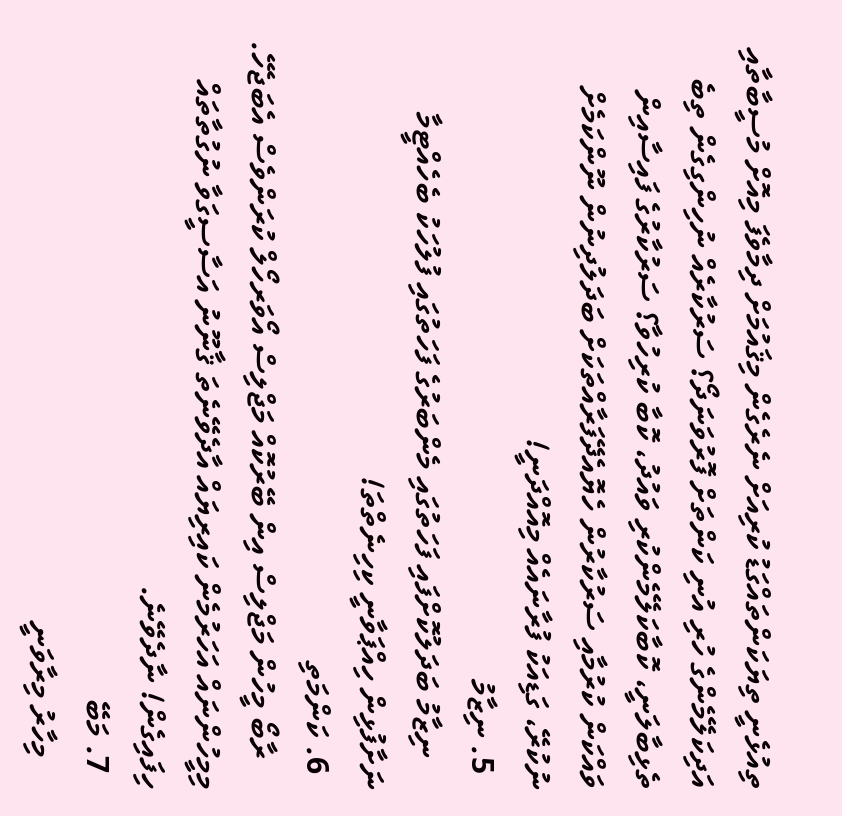ތިއުޅެނީ ތިޔަކަންތައްގަޑު ކުރިއަށް ނެރެގެން މިޤައުމަށް ދިމާވެފަ މިއޮށް މުސީބާތާއި އަދިކަލޭމެންގެ ހުރި އުނި ކަންތަށް ފޮރުވަނަދޯ؟ ސަރުކާރެއް ނުހިންގިގެން ތިބެ ތެޅިބާލަނީ، ކޮބާކަލޭމެންކުރި ވައުދު، ކޮބާ ކުރިހުވާ؟ ސަރުކާރުގެ ފައިސާއިން ވައްކަން ކުރުމާއި ސަރުކާރުން ހެޔޮއެދޭފަރާއްތަކަށް ބަދަލުދިނުން ނޫންކަމެށް ނުކުރޭ، ގަޑިއަކު ފުރާނައެއް މިއޮއްދަނީ!
  5. ނިޒާމު
    ނިޒާމު ބަދަލުކޮށްފައި ފަހަތުގައި މެންބަރުގެ ފަހަތުގައި ފުލުހަކު ބެހެއްޓީމާ ނަށާފުޅިން ހިއްޕަވާނީ ކިހިނެތްތަ!
  6. ކަންމަތި
    ރާބޯ މީހުން މަޖްލިސް އިން ބޭރުކޮއް މަޖްލިސް އޯވަރހޯލް ކުރަންވެސް އެބަޖެހޭ. މިމީހުންނައް އަހަރުމެން ކައިރިޔައް އާދެވޭނެތަ ޤާނޫނު އަސާސީގަވާ ނުގުތާތައް ހިފައިގެން! ނާދެވޭނެ.
  7. މަބޭ
    މިހާރު މިރާވަނީ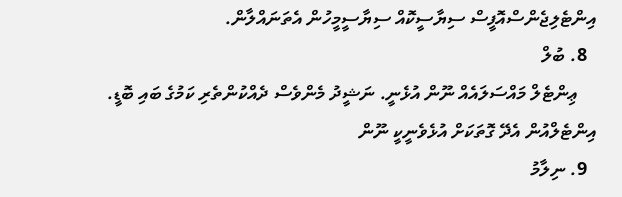އިންޓެލިޖެންސްއޮފީސް ސިޔާސީކޮއް ސިޔާސީމީހުން އެތަނައްލާން.
  8. ބުލް
    ޢިންޓެލް މައްސަލައެއް ނޫން އުޅެނީ. ނަޝީދު މެންވެސް ދެއްކުންތެރި ކަމުގެ ބައި ބޮޑީ. އިންޓެލްއުން އެދޭ ގޮތަކަށް އުޅެވެނީކީ ނޫން
  9. ނިލާމު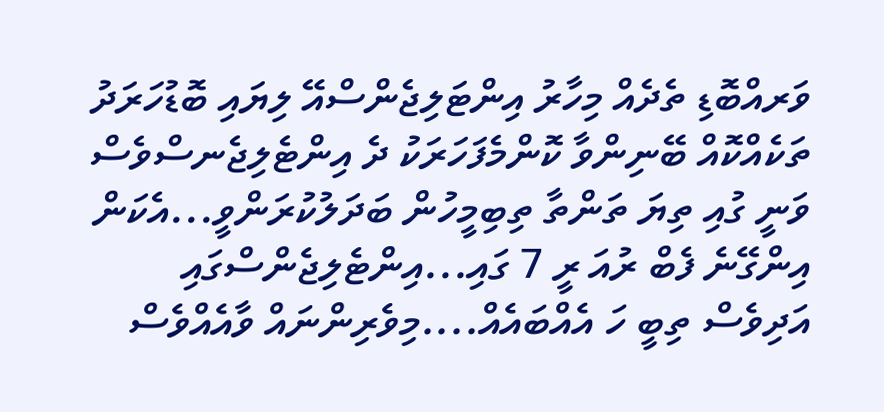ވަރއްބޮޑި ތެދެއް މިހާރު އިންޓަލިޖެންސްއޭ ލިޔައި ބޮޑުހަރަދު ތަކެއްކޮއް ބޭނިންވާ ކޮންމެފަހަރަކު ދެ އިންޓެލިޖެނސްވެސް ވަނީ ގުއި ތިޔަ ތަންތާ ތިބިމީހުން ބަދަލުކުރަންވީ...އެކަން އިންގޭނެ ފެބް ރުއަ ރީ 7 ގައި...އިންޓެލިޖެންސްގައި އަދިވެސް ތިބީ ހަ އެއްބައެއް....މިވެރިންނައް ވާއެއްވެސް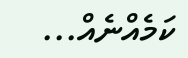ކަމެއްނެއް...